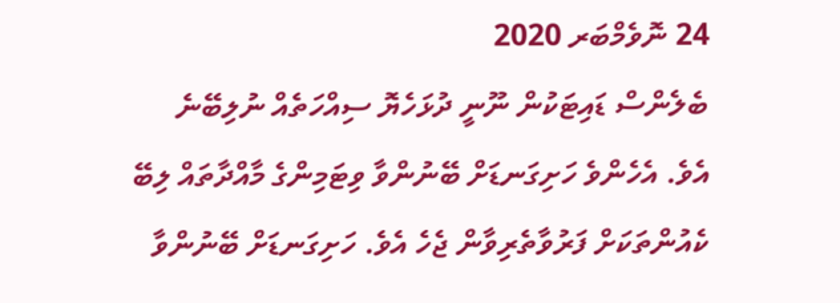24 ނޮވެމްބަރ 2020
ބެލެންސް ޑައިޓަކުން ނޫނީ ދުޅަހެޔޮ ސިއްހަތެއް ނުލިބޭނެ އެވެ. އެހެންވެ ހަށިގަނޑަށް ބޭނުންވާ ވިޓަމިންގެ މާއްދާތައް ލިބޭ ކެއުންތަކަށް ފަރުވާތެރިވާން ޖެހެ އެވެ. ހަށިގަނޑަށް ބޭނުންވާ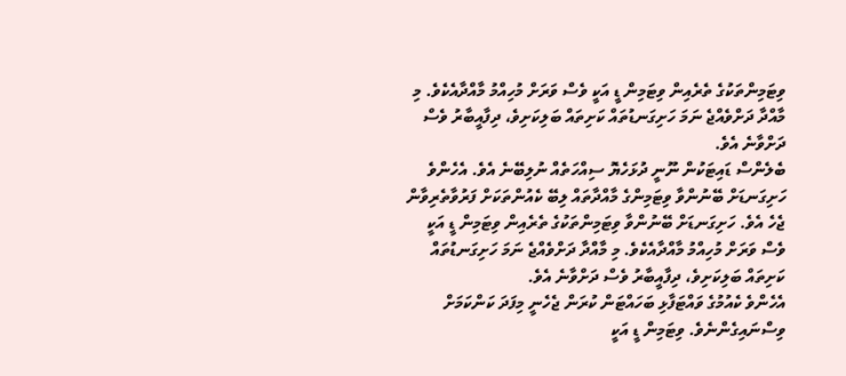ވިޓަމިންތަކުގެ ތެރެއިން ވިޓަމިން ޑީ އަކީ ވެސް ވަރަށް މުހިއްމު މާއްދާއެކެވެ. މި މާއްދާ ދަށްވެއްޖެ ނަމަ ހަށިގަނޑުތައް ކަށިތައް ބަލިކަށިވެ، ދިފާއީބާރު ވެސް ދަށްވާނެ އެވެ.
ބެލެންސް ޑައިޓަކުން ނޫނީ ދުޅަހެޔޮ ސިއްހަތެއް ނުލިބޭނެ އެވެ. އެހެންވެ ހަށިގަނޑަށް ބޭނުންވާ ވިޓަމިންގެ މާއްދާތައް ލިބޭ ކެއުންތަކަށް ފަރުވާތެރިވާން ޖެހެ އެވެ. ހަށިގަނޑަށް ބޭނުންވާ ވިޓަމިންތަކުގެ ތެރެއިން ވިޓަމިން ޑީ އަކީ ވެސް ވަރަށް މުހިއްމު މާއްދާއެކެވެ. މި މާއްދާ ދަށްވެއްޖެ ނަމަ ހަށިގަނޑުތައް ކަށިތައް ބަލިކަށިވެ، ދިފާއީބާރު ވެސް ދަށްވާނެ އެވެ.
އެހެންވެ ކެއުމުގެ ވައްޓަފާޅި ބަހައްޓަން ކުރަން ޖެހެނީ މިފަދަ ކަންކަމަށް ވިސްނައިގެންނެވެ. ވިޓަމިން ޑީ އަކީ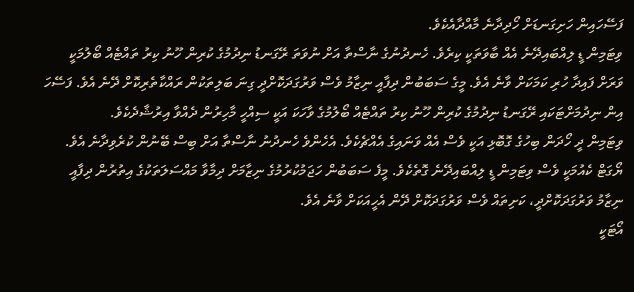ފަސޭހައިން ހަށިގަނޑަށް ހޯދިދާނެ މާއްދާއެކެވެ.
ވިޓަމިން ޑީ ލިއްބައިދޭނެ އެއް ބާވަތަކީ ކިރެވެ. ހެނދުނުގެ ނާސްތާ އަށް ނުވަތަ ރޭގަނޑު ނިދުމުގެ ކުރިން ހޫނު ކިރު ތައްޓެއް ބޯލުމަކީ ވަރަށް ފައިދާ ހުރި ކަމަކަށް ވާނެ އެވެ. މީގެ ސަބަބުން ދިފާއީ ނިޒާމު ވެސް ވަރުގަދަކޮށްދީ ގިނަ ބަލިތަކުން ރައްކާތެރިކޮށް ދޭނެ އެވެ. ފަސޭހަ އިން ނިދުމަށްޓަކައި ރޭގަނޑު ނިދުމުގެ ކުރިން ހޫނު ކިރު ތައްޓެއް ބޯލުމުގެ ވާހަކަ އަކީ ސިއްހީ މާހިރުން ދެއްވާ އިރުޝާދެކެވެ.
ވިޓަމިން ދީ ހޯދަން ބިހުގެ ގޮބޮޅި އަކީ ވެސް އެއް ވަނައިގެ އެއްޗެކެވެ. އެހެންވެ ހެނދުނު ނާސްތާ އަށް ބިސް ބޭނުން ކުރެވިދާނެ އެވެ.
ޔޯގަޓް ކެއުމަކީ ވެސް ވިޓަމިން ޑީ ލިއްބައިދޭނެ ގޮތެކެވެ. މީފެ ސަބަބުން ހަޖަމުކުރުމުގެ ނިޒާމަށް ދިމާވާ މައްސަލަތަކުގެ އިތުރުން ދިފާއީ ނިޒާމު ވަރުގަދަކޮށްދީ، ކަށިތައް ވެސް ވަރުގަދަކޮށް ދޭން އެހީއަކަށް ވާނެ އެވެ.
އޯޓަކީ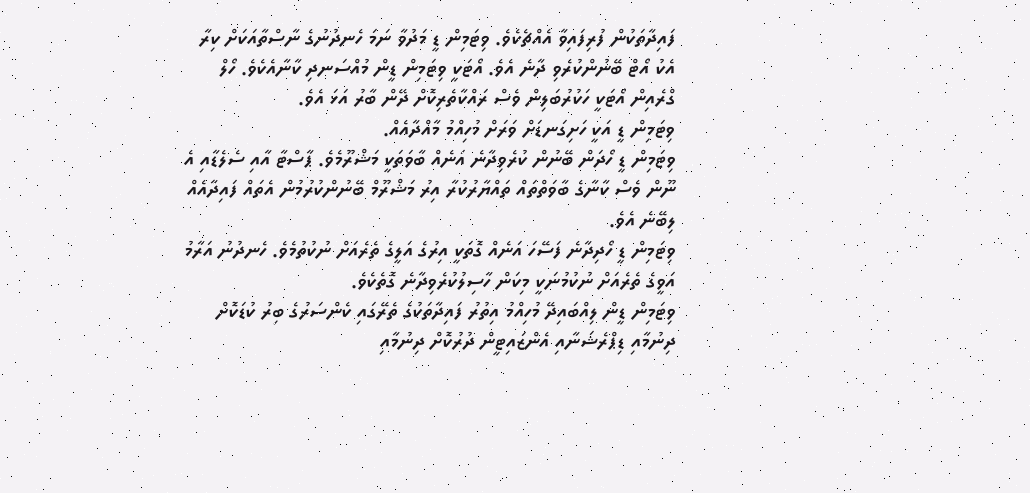ފައިދާތަކުން ފުރިފައިވާ އެއްޗެކެވެ. ވިޓަމިން ޑީ މަދުވާ ނަމަ ހެނދުނުގެ ނާސްތާއަކަށް ކިރާ އެކު އޯޓް ބޭނުންކުރެވި ދާނެ އެވެ. އޯޓަކީ ވިޓަމިން ޑީން މުއްސަނދި ކާނާއެކެވެ. ހޯލް ގްރެއިން އޯޓަކީ ހަކުރުބަލިން ވެސް ރައްކާތެރިކޮށް ދޭން ބާރު އަޅަ އެވެ.
ވިޓަމިން ޑީ އަކީ ހަށިގަނޑަށް ވަރަށް މުހިއްމު މާއްދާއެއް.
ވިޓަމިން ޑީ ހޯދަން ބޭނުން ކުރެވިދާނެ އަނެއް ބާވަތަކީ މަޝްރޫމެވެ. ޕާސްޓާ އާއި ސެލެޑާއި އެ ނޫން ވެސް ކާނާގެ ބާވަތްތައް ތައްޔާރުކުރާ އިރު މަޝްރޫމް ބޭނުންކުރުމުން އެތައް ފައިދާއެއް ލިބޭނެ އެވެ.
ވިޓަމިން ޑީ ހޯދިދާނެ ފަސޭހަ އަނެއް ގޮތަކީ އިރުގެ އަލީގެ ތެރެއަށް ނުކުތުމެވެ. ހެނދުނު އަރާމު އަވީގެ ތެރެއަށް ނުކުމުނަކީ މިކަން ހާސިލުކުރެވިދާނެ ގޮތެކެވެ.
ވިޓަމިން ޑީން ލިއްބައިދޭ މުހިއްމު އިތުރު ފައިދާތަކުގެ ތެރޭގައި ކެންސަރުގެ ބިރު ކުޑަކޮށް ދިނުމާއި ޑިޕްރެޝަނާއި އެންޒައިޓީން ދުރުކޮށް ދިނުމާއި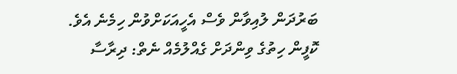ބަރުދަން ލުއިވާން ވެސް އެހީއަކަށްވުން ހިމެނެ އެވެ.
ކޮފީން ހިތުގެ ވިންދަށް ގެއްލުމެއް ނެތް: ދިރާސާ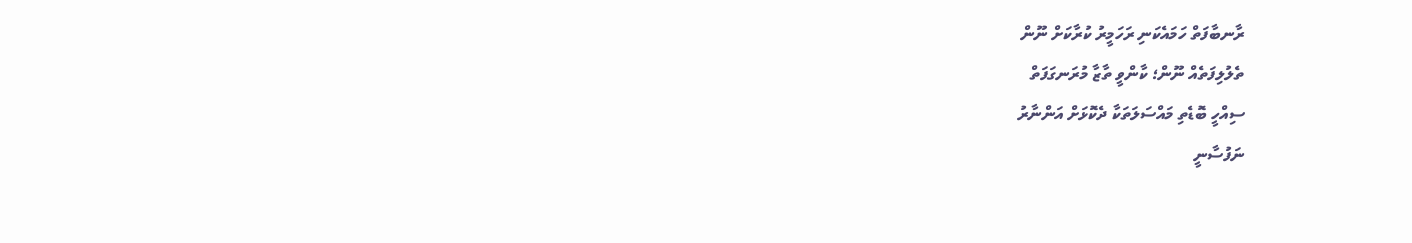ރާނބާފަތް ހަމައެކަނި ރަހަމީރު ކުރާކަށް ނޫން
ތެލުލިފަތެއް ނޫން؛ ކާންވީ ތާޒާ މުރަނގަފަތް
ސިއްހީ ބޮޑެތި މައްސަލަތަކާ ދެކޮޅަށް އަންނާރު
ނަފުސާނީ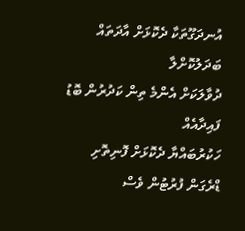އުނދަގޫތަކާ ދެކޮޅަށް އާދަތައް ބަދަލުކޮށްލާ
ދުވާލަކަށް އެންމެ ތިން ކަދުރުން ބޮޑު ފައިދާއެއް
ހަކުރުބައްޔާ ދެކޮޅަށް ފޮނިތޮށި
ޑްރެގަން ފުރުޓުން ވެސް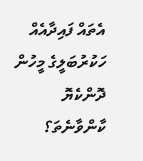އެތައް ފައިދާއެއް
ހަކުރުބަލީގެ މީހުން ދޮންކެޔޮ ކާންވާނެތަ؟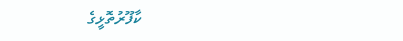ކާފޫރުތޮޅީގެ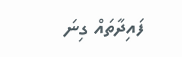ފައިދާތައް ގިނަ